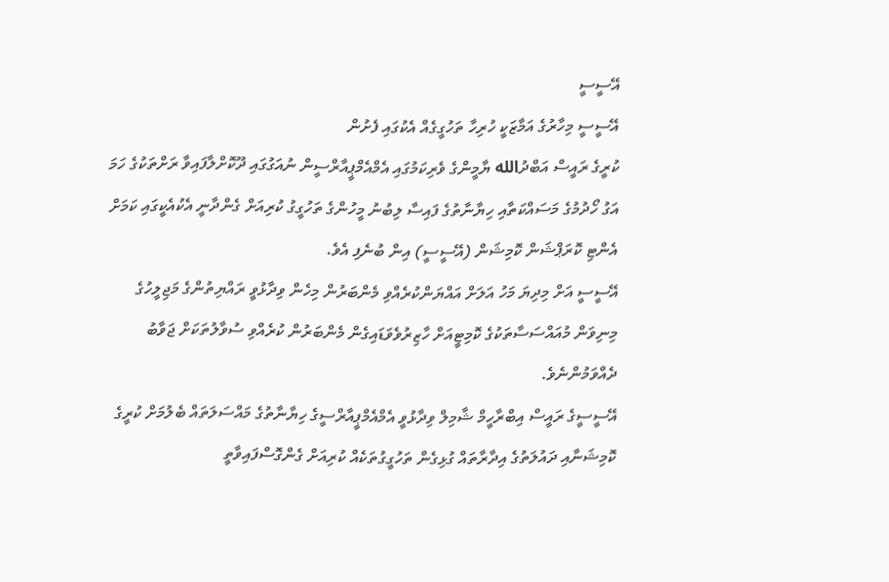އޭސީސީ
އޭސީސީ މިހާރުގެ އަމާޒަކީ ހުރިހާ ތަހުގީގެއް އެކުގައި ފެށުން
ކުރީގެ ރައީސް އަބްދުالله ޔާމީންގެ ވެރިކަމުގައި އެމްއެމްޕީއާރްސީން ނުއަގުގައި ދޫކޮށްލާފައިވާ ރަށްތަކުގެ ހަމަ އަގު ހޯދުމުގެ މަސައްކަތާއި ހިޔާނާތުގެ ފައިސާ ލިބުނު މީހުންގެ ތަހުގީގު ކުރިއަށް ގެންދާނީ އެކުއެކީގައި ކަމަށް އެންޓި ކޮރަޕްޝަން ކޮމިޝަން (އޭސީސީ) އިން ބުނެފި އެވެ.
އޭސީސީ އަށް މިދިޔަ މަހު އަލަށް އައްޔަންކުރެއްވި މެންބަރުން މިހެން ވިދާޅުވީ ރައްޔިތުންގެ މަޖިލީހުގެ މިނިވަން މުއައްސަސާތަކުގެ ކޮމިޓީއަށް ހާޒިރުވެވަޑައިގެން މެންބަރުން ކުރެއްވި ސުވާލުތަކަށް ޖަވާބު ދެއްވަމުންނެވެ.
އޭސީސީގެ ރައީސް އިބްރާހީމް ޝާމިލް ވިދާޅުވީ އެމްއެމްޕީއާރްސީގެ ހިޔާނާތުގެ މައްސަލަތައް ބެލުމަށް ކުރީގެ ކޮމިޝަނާއި ދައުލަތުގެ އިދާރާތައް ގުޅިގެން ތަހުގީގުތަކެއް ކުރިއަށް ގެންގޮސްފައިވާތީ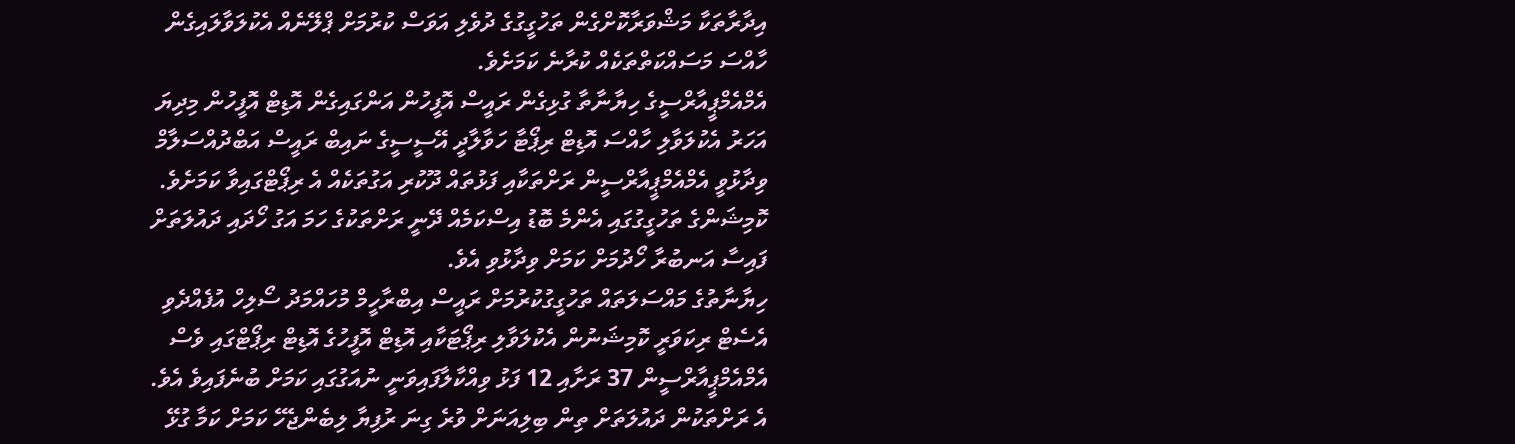އިދާރާތަކާ މަޝްވަރާކޮށްގެން ތަހުގީގުގެ ދުވެލި އަވަސް ކުރުމަށް ޕްލޭނެއް އެކުލަވާލައިގެން ހާއްސަ މަސައްކަތްތަކެއް ކުރާނެ ކަމަށެވެ.
އެމްއެމްޕީއާރްސީގެ ހިޔާނާތާ ގުޅިގެން ރައީސް އޮފީހުން އަންގައިގެން އޮޑިޓް އޮފީހުން މިދިޔަ އަހަރު އެކުލަވާލި ހާއްސަ އޮޑިޓް ރިޕޯޓާ ހަވާލާދީ އޭސީސީގެ ނައިބް ރައީސް އަބްދުއްސަލާމް ވިދާޅުވީ އެމްއެމްޕީއާރްސީން ރަށްތަކާއި ފަޅުތައް ދޫކުރި އަގުތަކެއް އެ ރިޕޯޓްގައިވާ ކަމަށެވެ. ކޮމިޝަންގެ ތަހުގީގުގައި އެންމެ ބޮޑު އިސްކަމެއް ދޭނީ ރަށްތަކުގެ ހަމަ އަގު ހޯދައި ދައުލަތަށް ފައިސާ އަނބުރާ ހޯދުމަށް ކަމަށް ވިދާޅުވި އެވެ.
ހިޔާނާތުގެ މައްސަލަތައް ތަހުގީގުކުރުމަށް ރައީސް އިބްރާހީމް މުހައްމަދު ސޯލިހް އުފެއްދެވި އެސެޓް ރިކަވަރީ ކޮމިޝަނުން އެކުލަވާލި ރިޕޯޓަކާއި އޮޑިޓް އޮފީހުގެ އޮޑިޓް ރިޕޯޓްގައި ވެސް އެމްއެމްޕީއާރްސީން 37 ރަށާއި 12 ފަޅު ވިއްކާލާފައިވަނީ ނުއަގުގައި ކަމަށް ބުނެފައިވެ އެވެ. އެ ރަށްތަކުން ދައުލަތަށް ތިން ބިލިއަނަށް ވުރެ ގިނަ ރުފިޔާ ލިބެންޖެހޭ ކަމަށް ކަމާ ގުޅޭ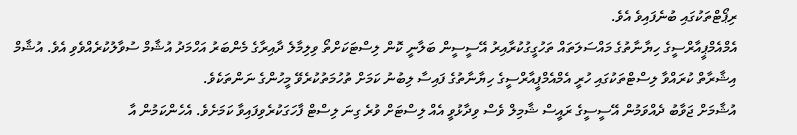ރިޕޯޓްތަކުގައި ބުނެފައިވެ އެވެ.
އެމްއެމްޕީއާރްސީގެ ހިޔާނާތުގެ މައްސަލަތައް ތަހުގީގުކުރާއިރު އޭސީސީން ބަލާނީ ކޮން ލިސްޓަކަށްތޯ ވިލިމާލެ ދާއިރާގެ މެންބަރު އަހްމަދު އުޝާމް ސުވާލުކުރެއްވެވި އެވެ. އުޝާމް އިޝާރާތް ކުރައްވާ ލިސްޓްތަކުގައި ހުރީ އެމްއެމްޕީއާރްސީގެ ހިޔާނާތުގެ ފައިސާ ލިބުނު ކަމަށް ތުހުމަތުކުރެވޭ މީހުންގެ ނަންތަކެވެ.
އުޝާމަށް ޖަވާބު ދެއްވަމުން އޭސީސީގެ ރައީސް ޝާމިލް ވެސް ވިދާޅުވީ އެއް ލިސްޓަށް ވުރެ ގިނަ ލިސްޓް ފާހަގަކުރެވިފައިވާ ކަމަށެވެ. އެހެންކަމުން އާ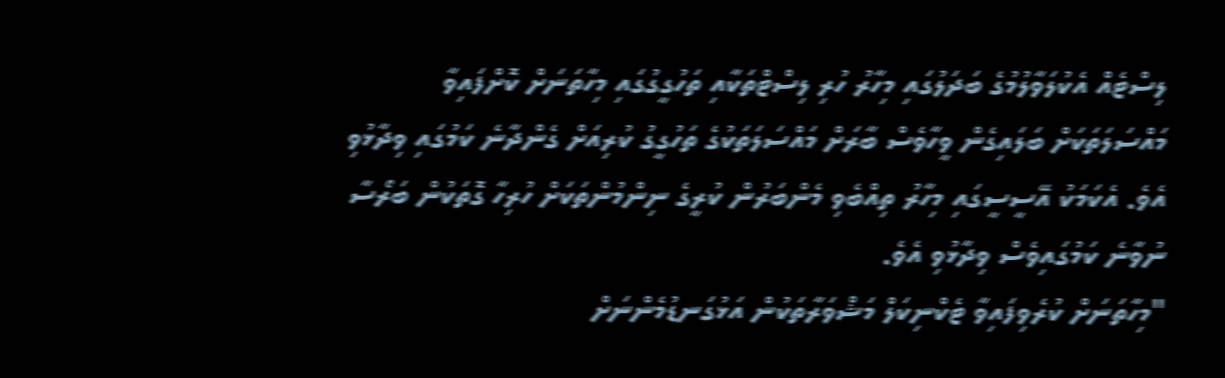ލިސްޓެއް އެކުލަވާލުމުގެ ބަދަލުގައި މިހާރު ހުރި ލިސްޓްތަކާއި ތަހުގީގުގައި މިހާތަނަށް ކޮށްފައިވާ މައްސަލަތަކަށް ބަލައިގެން ވީހާވެސް ބާރަށް މައްސަލަތަކުގެ ތަހުގީގު ކުރިއަށް ގެންދާނެ ކަމުގައި ވިދާޅުވި އެވެ. އެކަމަކު އޭސީސީގައި މިހާރު ތިއްބެވި މެންބަރުން ކުރީގެ ނިންމުންތަކަށް ހުރިހާ ގޮތަކުން ބަރޯސާ ނުވާނެ ކަމުގައިވެސް ވިދާޅުވި އެވެ.
"މިހާތަނަށް ކުރެވިފައިވާ ޓެކްނިކަލް މަޝްވަރާތަކުން އަޅުގަނޑުމެންނަށް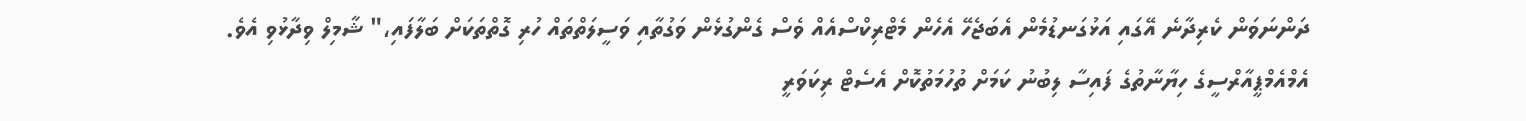ދަންނަވަން ކެރިދާނެ އޭގައި އަޅުގަނޑުމެން އެބަޖެހޭ އެހެން މެޓްރިކްސްއެއް ވެސް ގެންގުޅެން ވަގުތާއި ވަސީލަތްތައް ހުރި ގޮތްތަކަށް ބަލާފައި،" ޝާމިލް ވިދާޅުވި އެވެ.
އެމްއެމްޕީއާރްސީގެ ހިޔާނާތުގެ ފައިސާ ލިބުނު ކަމަށް ތުހުމަތުކޮށް އެސެޓް ރިކަވަރީ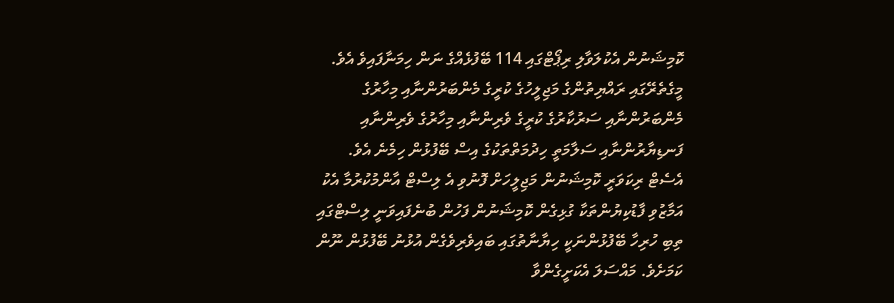ކޮމިޝަނުން އެކުލަވާލި ރިޕޯޓްގައި 114 ބޭފުޅެއްގެ ނަން ހިމަނާފައިވެ އެވެ. މީގެތެރޭގައި ރައްޔިތުންގެ މަޖިލީހުގެ ކުރީގެ މެންބަރުންނާއި މިހާރުގެ މެންބަރުންނާއި ސަރުކާރުގެ ކުރީގެ ވެރިންނާއި މިހާރުގެ ވެރިންނާއި ފަނޑިޔާރުންނާއި ސަލާމަތީ ހިދުމަތްތަކުގެ އިސް ބޭފުޅުން ހިމެނެ އެވެ.
އެސެޓް ރިކަވަރީ ކޮމިޝަނުން މަޖިލީހަށް ފޮނުވި އެ ލިސްޓް އާންމުކުރުމާ އެކު އަމާޒުވި ފާޑުކިޔުންތަކާ ގުޅިގެން ކޮމިޝަނުން ފަހުން ބުނެފައިވަނީ ލިސްޓްގައި ތިބި ހުރިހާ ބޭފުޅުންނަކީ ހިޔާނާތުގައި ބައިވެރިވެގެން އުޅުނު ބޭފުޅުން ނޫން ކަމަށެވެ. މައްސަލަ އެކަށީގެންވާ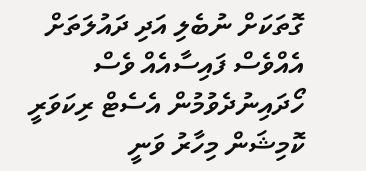ގޮތަކަށް ނުބެލި އަދި ދައުލަތަށް އެއްވެސް ފައިސާއެއް ވެސް ހޯދައިނުދެވުމުން އެސެޓް ރިކަވަރީ ކޮމިޝަން މިހާރު ވަނީ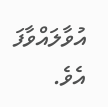އުވާލައްވާފަ އެވެ.